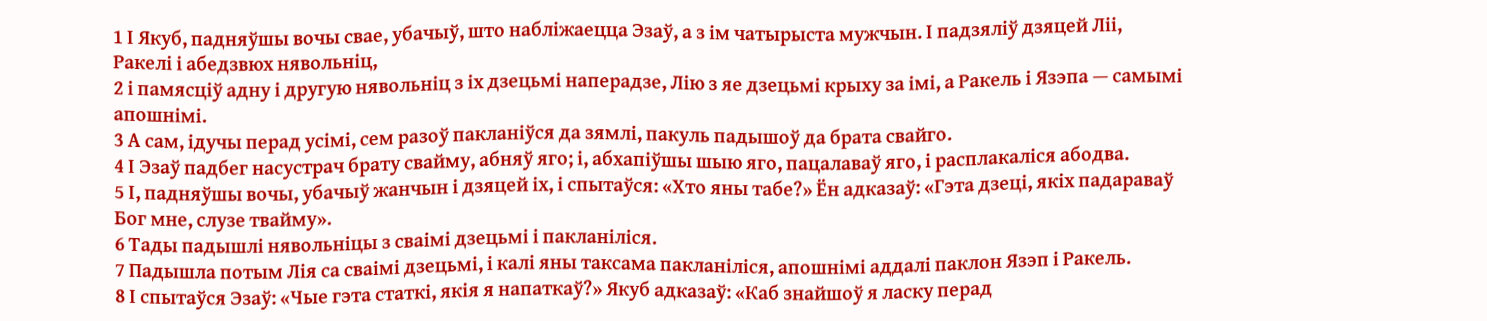1 І Якуб, падняўшы вочы свае, убачыў, што набліжаецца Эзаў, а з ім чатырыста мужчын. І падзяліў дзяцей Ліі, Ракелі і абедзвюх нявольніц,
2 і памясціў адну і другую нявольніц з іх дзецьмі наперадзе, Лію з яе дзецьмі крыху за імі, а Ракель і Язэпа — самымі апошнімі.
3 А сам, ідучы перад усімі, сем разоў пакланіўся да зямлі, пакуль падышоў да брата свайго.
4 І Эзаў падбег насустрач брату свайму, абняў яго; і, абхапіўшы шыю яго, пацалаваў яго, і расплакаліся абодва.
5 І, падняўшы вочы, убачыў жанчын і дзяцей іх, і спытаўся: «Хто яны табе?» Ён адказаў: «Гэта дзеці, якіх падараваў Бог мне, слузе твайму».
6 Тады падышлі нявольніцы з сваімі дзецьмі і пакланіліся.
7 Падышла потым Лія са сваімі дзецьмі, і калі яны таксама пакланіліся, апошнімі аддалі паклон Язэп і Ракель.
8 І спытаўся Эзаў: «Чые гэта статкі, якія я напаткаў?» Якуб адказаў: «Каб знайшоў я ласку перад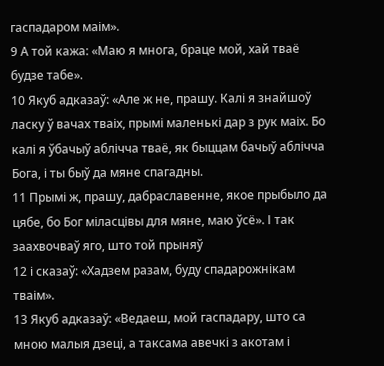гаспадаром маім».
9 А той кажа: «Маю я многа, браце мой, хай тваё будзе табе».
10 Якуб адказаў: «Але ж не, прашу. Калі я знайшоў ласку ў вачах тваіх, прымі маленькі дар з рук маіх. Бо калі я ўбачыў аблічча тваё, як быццам бачыў аблічча Бога, і ты быў да мяне спагадны.
11 Прымі ж, прашу, дабраславенне, якое прыбыло да цябе, бо Бог міласцівы для мяне, маю ўсё». І так заахвочваў яго, што той прыняў
12 і сказаў: «Хадзем разам, буду спадарожнікам тваім».
13 Якуб адказаў: «Ведаеш, мой гаспадару, што са мною малыя дзеці, а таксама авечкі з акотам і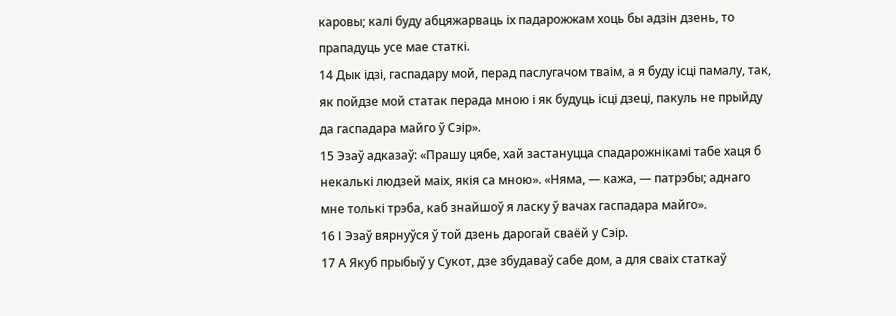каровы; калі буду абцяжарваць іх падарожжам хоць бы адзін дзень, то прападуць усе мае статкі.
14 Дык ідзі, гаспадару мой, перад паслугачом тваім, а я буду ісці памалу, так, як пойдзе мой статак перада мною і як будуць ісці дзеці, пакуль не прыйду да гаспадара майго ў Сэір».
15 Эзаў адказаў: «Прашу цябе, хай застануцца спадарожнікамі табе хаця б некалькі людзей маіх, якія са мною». «Няма, — кажа, — патрэбы; аднаго мне толькі трэба, каб знайшоў я ласку ў вачах гаспадара майго».
16 І Эзаў вярнуўся ў той дзень дарогай сваёй у Сэір.
17 А Якуб прыбыў у Сукот, дзе збудаваў сабе дом, а для сваіх статкаў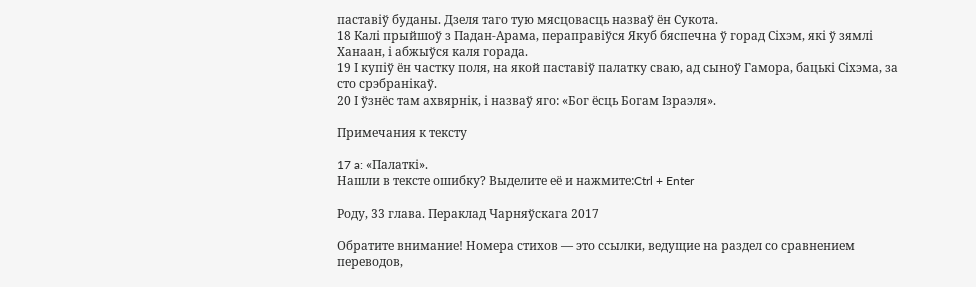паставіў буданы. Дзеля таго тую мясцовасць назваў ён Сукотa.
18 Калі прыйшоў з Падан-Арама, пераправіўся Якуб бяспечна ў горад Сіхэм, які ў зямлі Ханаан, і абжыўся каля горада.
19 І купіў ён частку поля, на якой паставіў палатку сваю, ад сыноў Гамора, бацькі Сіхэма, за сто срэбранікаў.
20 І ўзнёс там ахвярнік, і назваў яго: «Бог ёсць Богам Ізраэля».

Примечания к тексту

17 a: «Палаткі».
Нашли в тексте ошибку? Выделите её и нажмите:Ctrl + Enter

Роду, 33 глава. Пераклад Чарняўскага 2017

Обратите внимание! Номера стихов — это ссылки, ведущие на раздел со сравнением переводов,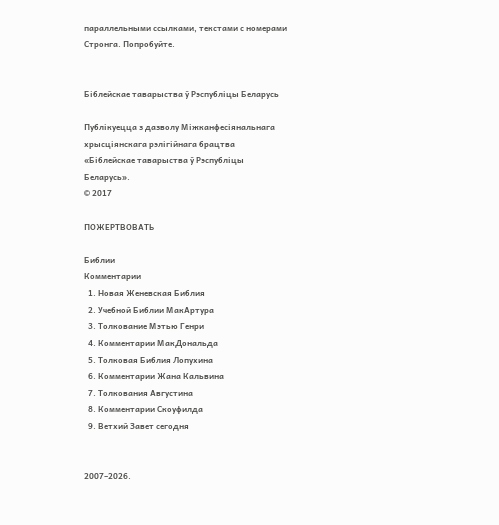параллельными ссылками, текстами с номерами Стронга. Попробуйте.


Біблейскае таварыства ў Рэспубліцы Беларусь

Публікуецца з дазволу Міжканфесіянальнага хрысціянскага рэлігійнага брацтва
«Біблейскае таварыства ў Рэспубліцы Беларусь».
© 2017

ПОЖЕРТВОВАТЬ

Библии
Комментарии
  1. Новая Женевская Библия
  2. Учебной Библии МакАртура
  3. Толкование Мэтью Генри
  4. Комментарии МакДональда
  5. Толковая Библия Лопухина
  6. Комментарии Жана Кальвина
  7. Толкования Августина
  8. Комментарии Скоуфилда
  9. Ветхий Завет сегодня


2007–2026.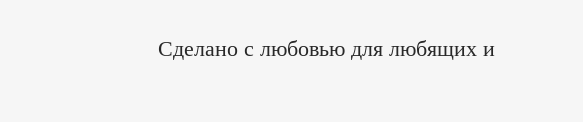Сделано с любовью для любящих и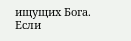ищущих Бога. Если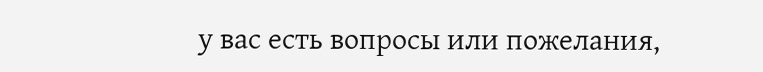у вас есть вопросы или пожелания,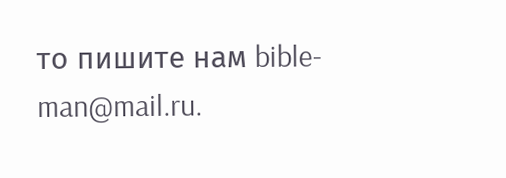то пишите нам bible-man@mail.ru.